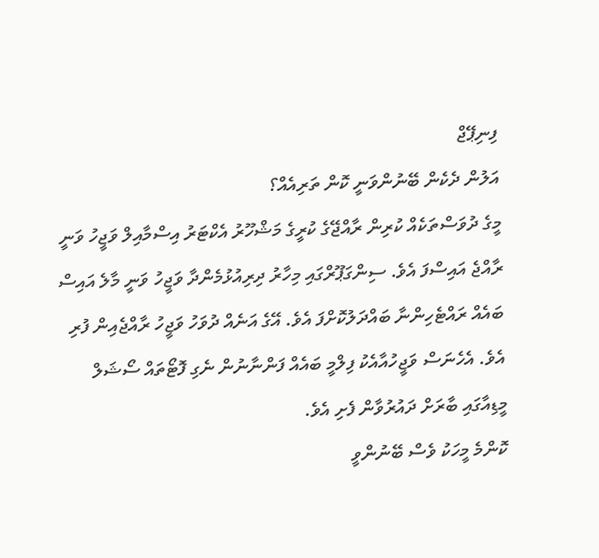ފިނިޕޭޖް
އަލުން ދެކެން ބޭނުންވަނީ ކޮން ތަރިއެއް؟
މީގެ ދުވަސްތަކެއް ކުރިން ރާއްޖޭގެ ކުރީގެ މަޝްހޫރު އެކްޓަރު އިސްމާއިލް ވަޖީހު ވަނީ ރާއްޖެ އައިސްފަ އެވެ. ސިންގަޕޫރްގައި މިހާރު ދިރިއުޅުމެންދާ ވަޖީހު ވަނީ މާލެ އައިސް ބައެއް ރައްޓެހިންނާ ބައްދަލުކޮށްފަ އެވެ. އޭގެ އަނެއް ދުވަހު ވަޖީހު ރާއްޖެއިން ފުރި އެވެ. އެހެނަސް ވަޖީހުއާއެކު ފިލްމީ ބައެއް ފަންނާނުން ނެގި ފޮޓޯތައް ސޯޝަލް މީޑިއާގައި ބާރަށް ދައުރުވާން ފެށި އެވެ.
ކޮންމެ މީހަކު ވެސް ބޭނުންވީ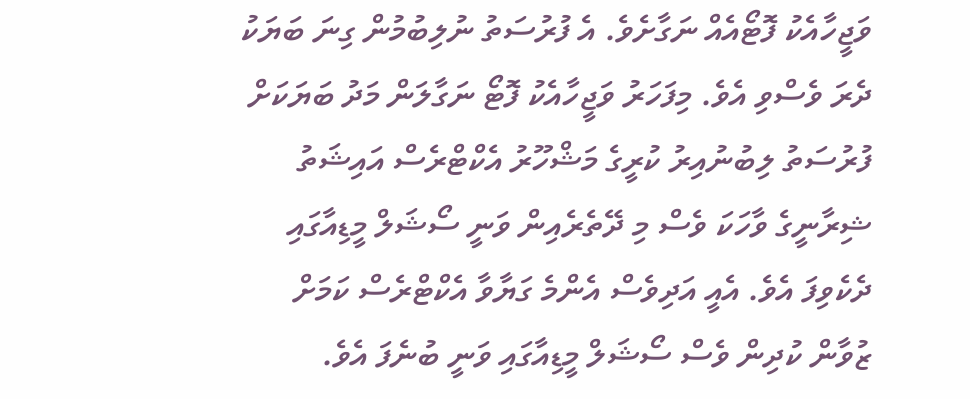ވަޖީހާއެކު ފޮޓޯއެއް ނަގާށެވެ. އެ ފުރުސަތު ނުލިބުމުން ގިނަ ބަޔަކު ދެރަ ވެސްވި އެވެ. މިފަހަރު ވަޖީހާއެކު ފޮޓޯ ނަގާލަން މަދު ބަޔަކަށް ފުރުސަތު ލިބުނުއިރު ކުރީގެ މަޝްހޫރު އެކްޓްރެސް އައިޝަތު ޝިރާނީގެ ވާހަކަ ވެސް މި ދޭތެރެއިން ވަނީ ސޯޝަލް މީޑިއާގައި ދެކެވިފަ އެވެ. އެއީ އަދިވެސް އެންމެ ގަޔާވާ އެކްޓްރެސް ކަމަށް ޒުވާން ކުދިން ވެސް ސޯޝަލް މީޑިއާގައި ވަނީ ބުނެފަ އެވެ.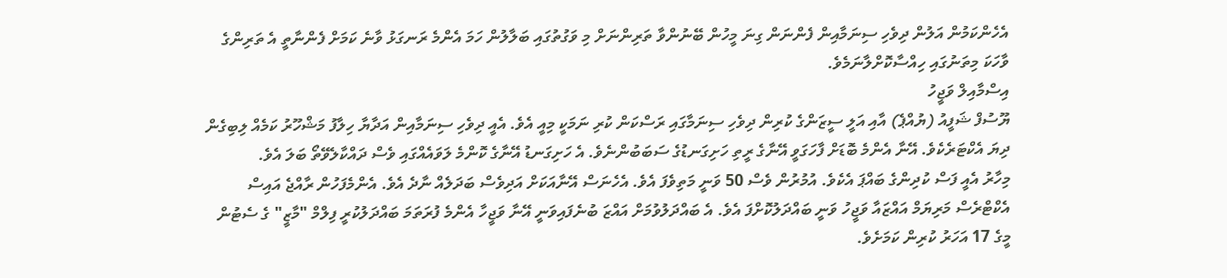އެހެންކަމުން އަލުން ދިވެހި ސިނަމާއިން ފެންނަން ގިނަ މީހުން ބޭނުންވާ ތަރިންނަށް މި ވަގުތުގައި ބަލާލުން ހަމަ އެންމެ ރަނގަޅު ވާނެ ކަމަށް ފެންނާތީ އެ ތަރިންގެ ވާހަކަ މިތަނުގައި ހިއްސާކޮށްލާނަމެވެ.
އިސްމާއިލް ވަޖީހު
ޔޫސުފް ޝަފީއު (ޔުއްޕެ) އާއި އަލީ ސީޒަންގެ ކުރިން ދިވެހި ސިނަމާގައި ރަސްކަން ކުރި ނަމަކީ މިއީ އެވެ. އެއީ ދިވެހި ސިނަމާއިން އަދާޔާ ހިލާފު މަޝްހޫރު ކަމެއް ލިބިގެން ދިޔަ އެކްޓަރެކެވެ. އޭނާ އެންމެ ބޮޑަށް ފާހަގަވީ އޭނާގެ ރީތި ހަށިގަނޑުގެ ސަބަބުންނެވެ. އެ ހަށިގަނޑު އޭނާގެ ކޮންމެ ލަވައެއްގައި ވެސް ދައްކާލެވޭތޯ ބަލަ އެވެ.
މިހާރު އެއީ ފަސް ކުދިންގެ ބައްޕަ އެކެވެ. އުމުރުން ވެސް 50 ވަނީ މަތިވެފަ އެވެ. އެހެނަސް އޭނާއަކަށް އަދިވެސް ބަދަލެއް ނާދެ އެވެ. އެންމެފަހުން ރާއްޖެ އައިސް އެކްޓްރެސް މަރިޔަމް އައްޒައާ ވަޖީހު ވަނީ ބައްދަލުކޮށްފަ އެވެ. އެ ބައްދަލުވުމަށް އައްޒަ ބުނެފައިވަނީ އޭނާ ވަޖީހާ އެންމެ ފުރަތަމަ ބައްދަލުކުރީ ފިލްމް "މާޒީ" ގެ ސެޓުން މީގެ 17 އަހަރު ކުރިން ކަމަށެވެ.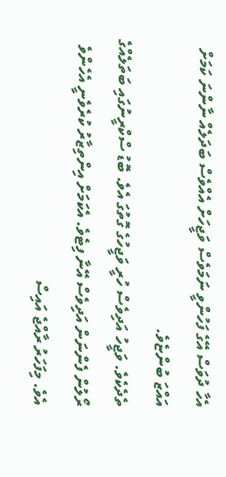އެހާ ދުވަސް އޭގެ ފަހުންވީ ނަމަވެސް ވަޖީހަށް އެއްވެސް ބަދަލެއް ނާންނަ ކަމަށް އައްޒަ ބުންޏެވެ.
ތެދެކެވެ. ވަޖީހު އަދިވެސް ހުރީ ވަޖީހުގެ ގޮތުގަ އެވެ. ބޮޑު ސްކްރީނުގައި ބަތަލެއްގެ ރޯލުން ފެންނަން އަދިވެސް އޭނާ ފިޓެވެ. އެކަމަށް އިންތިޒާރު ކުރެވެނީ އެހެންވެ އެވެ. މިފަހަރު ރާއްޖެ އައިސް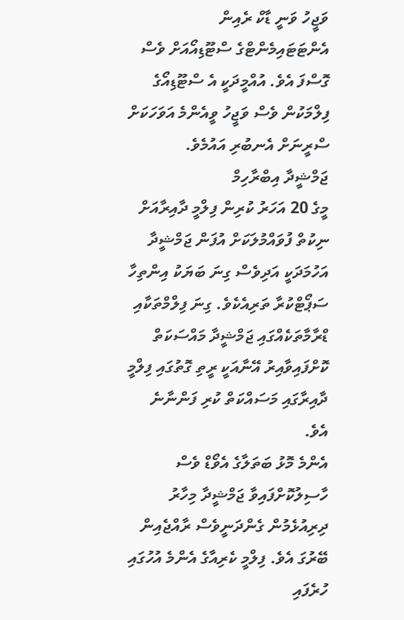ވަޖީހު ވަނީ ޑާކް ރެއިން އެންޓަޓައިމެންޓްގެ ސްޓޫޑިއޯއަށް ވެސް ގޮސްފަ އެވެ. އުއްމީދަކީ އެ ސްޓޫޑިއޯގެ ފިލްމަކުން ވެސް ވަޖީހު ވީއެންމެ އަވަހަކަށް ސްރީނަށް އެނބުރި އައުމެވެ.
ޖަމްޝީދާ އިބްރާހިމް
މީގެ 20 އަހަރު ކުރިން ފިލްމީ ދާއިރާއަށް ނިކުތް ފުވައްމުލަކަށް އުފަން ޖަމްޝީދާ އަހުމަދަކީ އަދިވެސް ގިނަ ބަޔަކު އިންތިހާ ސަޕޯޓްކުރާ ތަރިއެކެވެ. ގިނަ ފިލްމްތަކާއި ޑްރާމާތަކެއްގައި ޖަމްޝީދާ މައްސަކަތް ކޮށްފައިވާއިރު އޭނާއަކީ ރީތި ގޮތުގައި ފިލްމީ ދާއިރާގައި މަސައްކަތް ކުރި ފަންނާނެ އެވެ.
އެންމެ މޮޅު ބަތަލާގެ އެވޯޑް ވެސް ހާސިލުކޮށްފައިވާ ޖަމްޝީދާ މިހާރު ދިރިއުޅެމުން ގެންދަނީވެސް ރާއްޖެއިން ބޭރުގަ އެވެ. ފިލްމީ ކެރިއާގެ އެންމެ އުހުގައި ހުރެފައި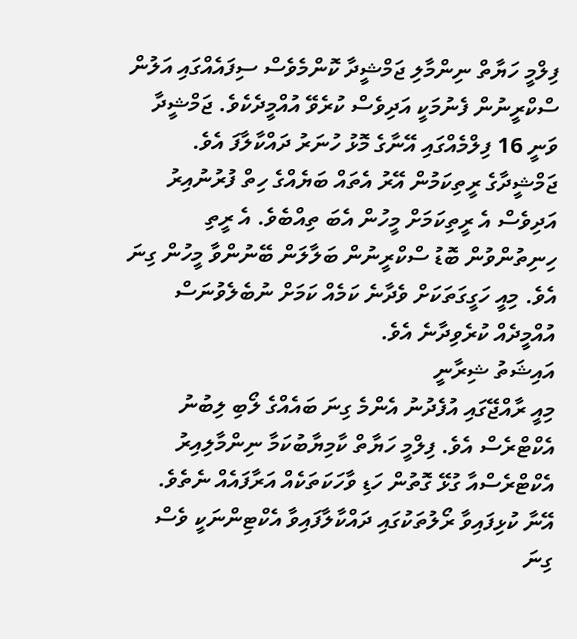ފިލްމީ ހަޔާތް ނިންމާލި ޖަމްޝީދާ ކޮންމެވެސް ސިފައެއްގައި އަލުން ސްކްރީނުން ފެނުމަކީ އަދިވެސް ކުރެވޭ އުއްމީދެކެވެ. ޖަމްޝީދާ ވަނީ 16 ފިލްމެއްގައި އޭނާގެ މޮޅު ހުނަރު ދައްކާލާފަ އެވެ.
ޖަމްޝީދާގެ ރީތިކަމުން އޭރު އެތައް ބަޔެއްގެ ހިތް ފުރުނުއިރު އަދިވެސް އެ ރީތިކަމަށް މީހުން އެބަ ތިއްބެވެ. އެ ރީތި ހިނިތުންވުން ބޮޑު ސްކްރީނުން ބަލާލަން ބޭނުންވާ މީހުން ގިނަ އެވެ. މިއީ ހަގީގަތަކަށް ވެދާނެ ކަމެއް ކަމަށް ނުބެލެވުނަސް އުއްމީދެއް ކުރެވިދާނެ އެވެ.
އައިޝަތު ޝިރާނީ
މިއީ ރާއްޖޭގައި އުފެދުނު އެންމެ ގިނަ ބައެއްގެ ލޯބި ލިބުނު އެކްޓްރެސް އެވެ. ފިލްމީ ހަޔާތް ކާމިޔާބުކަމާ ނިންމާލިއިރު އެކްޓްރެސްއާ ގުޅޭ ގޮތުން ހަޑި ވާހަކަތަކެއް އަރާފައެއް ނެތެވެ. އޭނާ ކުޅިފައިވާ ރޯލުތަކުގައި ދައްކާލާފައިވާ އެކްޓިންނަކީ ވެސް ގިނަ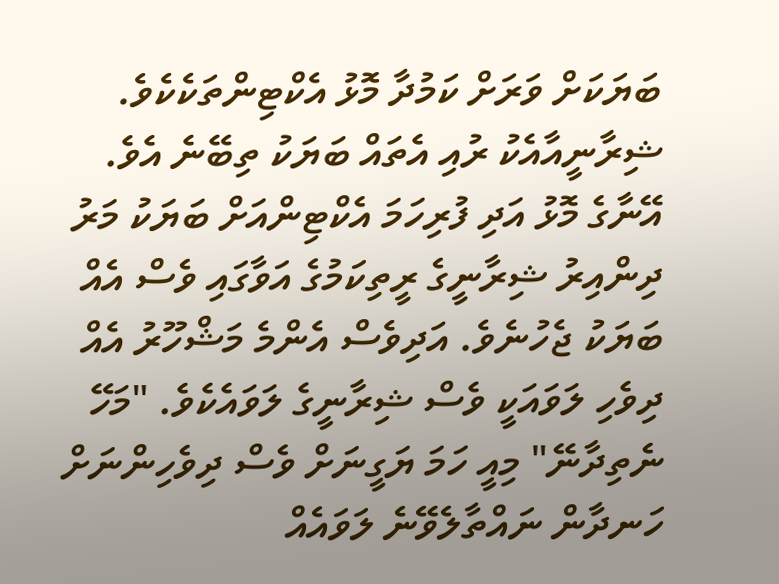ބަޔަކަށް ވަރަށް ކަމުދާ މޮޅު އެކްޓިންތަކެކެވެ. ޝިރާނީއާއެކު ރުއި އެތައް ބަޔަކު ތިބޭނެ އެވެ.
އޭނާގެ މޮޅު އަދި ފުރިހަމަ އެކްޓިންއަށް ބަޔަކު މަރު ދިންއިރު ޝިރާނީގެ ރީތިކަމުގެ އަވާގައި ވެސް އެއް ބަޔަކު ޖެހުނެވެ. އަދިވެސް އެންމެ މަޝްހޫރު އެއް ދިވެހި ލަވައަކީ ވެސް ޝިރާނީގެ ލަވައެކެވެ. "މަހޭ ނެތިދާނޭ" މިއީ ހަމަ ޔަގީނަށް ވެސް ދިވެހިންނަށް ހަނދާން ނައްތާލެވޭނެ ލަވައެއް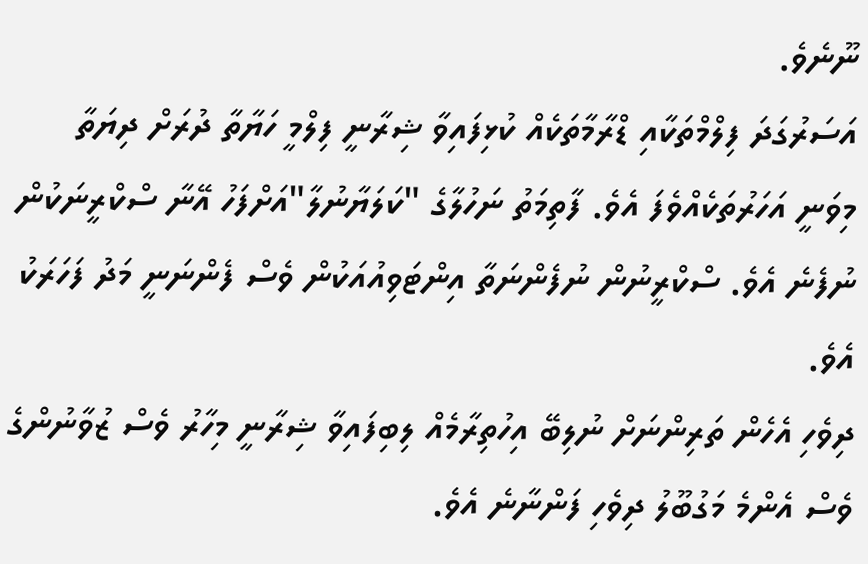ނޫނެވެ.
އަސަރުގަދަ ފިލްމްތަކާއި ޑްރާމާތަކެއް ކުޅިފައިވާ ޝިރާނީ ފިލްމީ ހަޔާތާ ދުރަށް ދިޔަތާ މިވަނީ އަހަރުތަކެއްވެފަ އެވެ. ފާތިމަތު ނަހުލާގެ "ކަލަޔާނުލާ"އަށްފަހު އޭނާ ސްކްރީނަކުން ނުފެނެ އެވެ. ސްކްރީނުން ނުފެންނަތާ އިންޓަވިއުއަކުން ވެސް ފެންނަނީ މަދު ފަހަރަކު އެވެ.
ދިވެހި އެހެން ތަރިންނަށް ނުލިބޭ އިހުތިރާމެއް ލިބިފައިވާ ޝިރާނީ މިހާރު ވެސް ޒުވާނުންގެ ވެސް އެންމެ މަގުބޫލު ދިވެހި ފަންނާނެ އެވެ.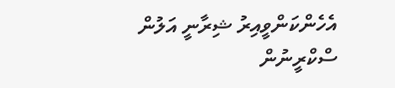އެހެންކަންވީއިރު ޝިރާނީ އަލުން ސްކްރީނުން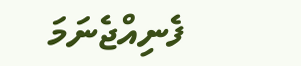ފެނިއްޖެނަމަ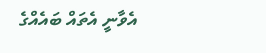އެވާނީ އެތައް ބައެއްގެ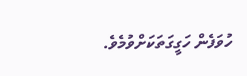ހުވަފެން ހަގީގަތަކަށްވުމެވެ.